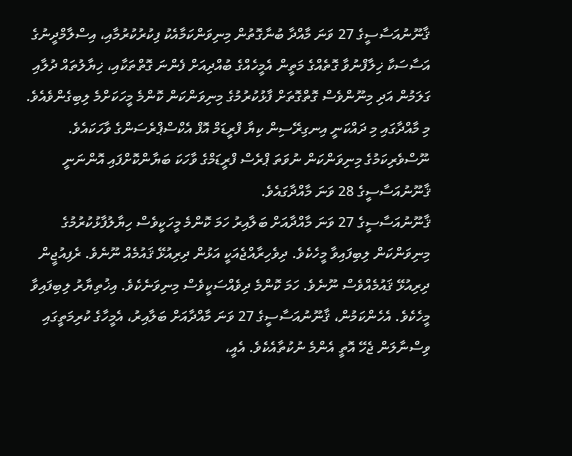ޤާނޫނުއަސާސީގެ 27 ވަނަ މާއްދާ ބުނާގޮތުން މިނިވަންކަމާއެކު ފިކުރުކުރުމާއި، އިސްލާމްދީނުގެ އަސާސަކާ ޚިލާފްނުވާ ގޮތެއްގެ މަތީން އެމީހެއްގެ ބުއްދިއަށް ފެންނަ ގޮތްތަކާއި، ޚިޔާލުތައް ދުލާއި ގަލަމުން އަދި މިނޫންވެސް ގޮތްގޮތަށް ފާޅުކުރުމުގެ މިނިވަންކަން ކޮންމެ މީހަކަށްމެ ލިބިގެންވެއެވެ. މި މާއްދާގައި މި ދައްކަނީ އިނގިރޭސިން ކިޔާ ފްރީޑަމް އޮފް އެކްސްޕްރެސަންގެ ވާހަކައެވެ. ނޫސްވެރިކަމުގެ މިނިވަންކަން ނުވަތަ ޕްރެސް ފްރީޑަމްގެ ވާހަކަ ބަޔާންކޮށްފައި އޮންނަނީ ޤާނޫނުއަސާސީގެ 28 ވަނަ މާއްދާގައެވެ.
ޤާނޫނުއަސާސީގެ 27 ވަނަ މާއްދާއަށް ބަލާއިރު ހަމަ ކޮންމެ މީހަކީވެސް ހިޔާލުފާޅުކުރުމުގެ މިނިވަންކަން ލިބިފައިވާ މީހެކެވެ. ދިވެހިރާއްޖެއަކީ އަޅުން ދިރިއުޅޭ ޤައުމެއް ނޫނެވެ. ރެފިއުޖީން ދިރިއުޅޭ ޤައުމެއްވެސް ނޫނެވެ. ހަމަ ކޮންމެ ދިވެއްސަކީވެސް މިނިވަނެކެވެ. އިޚުތިޔާރު ލިބިފައިވާ މީހެކެވެ. އެހެންކަމުން، ޤާނޫނުއަސާސީގެ 27 ވަނަ މާއްދާއަށް ބަލާއިރު، އެމީހާގެ ކުރިމަތީގައި ވިސްނާލަން ޖެހޭ އޮތީ އެންމެ ނުކުތާއެކެވެ. އެއީ،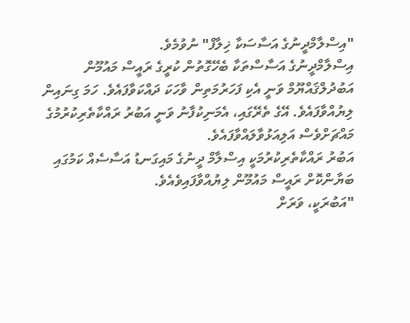"އިސްލާމްދީނުގެ އަސާސަކާ ޚިލާފް" ނުވުމެވެ.
އިސްލާމްދީނުގެ އަސާސްތަކާ ބެހޭގޮތުން ކުރީގެ ރައީސް މައުމޫން އަބުދުލްޤައްޔޫމް ވަނީ އެކި ފަހަރުމަތިން ވާހަކަ ދައްކަވާފައެވެ. ހަމަ ގިނައިން ލިޔުއްވާފައެވެ. އޭގެ ތެރޭގައި، އެމަނިކުފާނު ވަނީ އަބުރު ރައްކާތެރިކުރުމުގެ މައްޗަށްވެސް އަލިއަޅުވާލައްވާފައެވެ.
އަބުރު ރައްކާތެރިކުރުމަކީ އިސްލާމް ދީނުގެ މައިގަނޑު އަސާސެއް ކަމުގައި ބަޔާންކޮށް ރައީސް މައުމޫން ލިޔުއްވާފައިވެއެވެ.
"އަބުރަކީ، ވަރަށް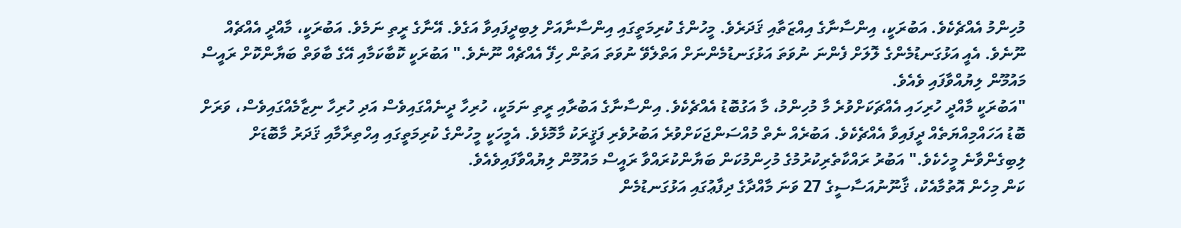މުހިންމު އެއްޗެކެވެ. އަބުރަކީ، އިންސާނާގެ އިއްޒަތާއި ޤަދަރެވެ. މީހުންގެ ކުރިމަތީގައި އިންސާނާއަށް ލިބިދީފައިވާ އަގެވެ. އޭނާގެ ރީތި ނަމެވެ. އަބުރަކީ، މާއްދީ އެއްޗެއް ނޫނެވެ. އެއީ އަޅުގަނޑުމެންގެ ލޮލަށް ފެންނަ ނުވަތަ އަޅުގަނޑުމެންނަށް އަތްލެވޭ ނުވަތަ އަތުން ހިފޭ އެއްޗެއް ނޫނެވެ." އަބުރަކީ ކޮބާކަމާއި އޭގެ ބާވަތް ބަޔާންކޮށް ރައީސް މައުމޫން ލިޔުއްވާފައި ވެއެވެ.
"އަބުރަކީ މާއްދީ ހުރިހައި އެއްޗަކަށްވުރެ މާ މުހިންމު، މާ އަގުބޮޑު އެއްޗެކެވެ. އިންސާނާގެ އަބުރާއި ރީތި ނަމަކީ، ހުރިހާ ދީނެއްގައިވެސް އަދި ހުރިހާ ނިޒާމެއްގައިވެސް، ވަރަށް ބޮޑު އަހައްމިއްޔަތެއް ދީފައިވާ އެއްޗެކެވެ. އަބުރެއް ނެތް މުއްސަންޖަކަށްވުރެ އަބުރުވެރި ފަޤީރަކު މާމޮޅެވެ. އެމީހަކީ މީހުންގެ ކުރިމަތީގައި އިހްތިރާމާއި ޤަދަރު މާބޮޑަށް ލިބިގެންވާނެ މީހެކެވެ." އަބުރު ރައްކާތެރިކުރުމުގެ މުހިންމުކަން ބަޔާންކުރައްވާ ރައީސް މައުމޫން ލިޔުއްވާފައިވެއެވެ.
ކަން މިހެން އޮތުމާއެކު، ޤާނޫނުއަސާސީގެ 27 ވަނަ މާއްދާގެ ދިފާޢުގައި އަޅުގަނޑުމެން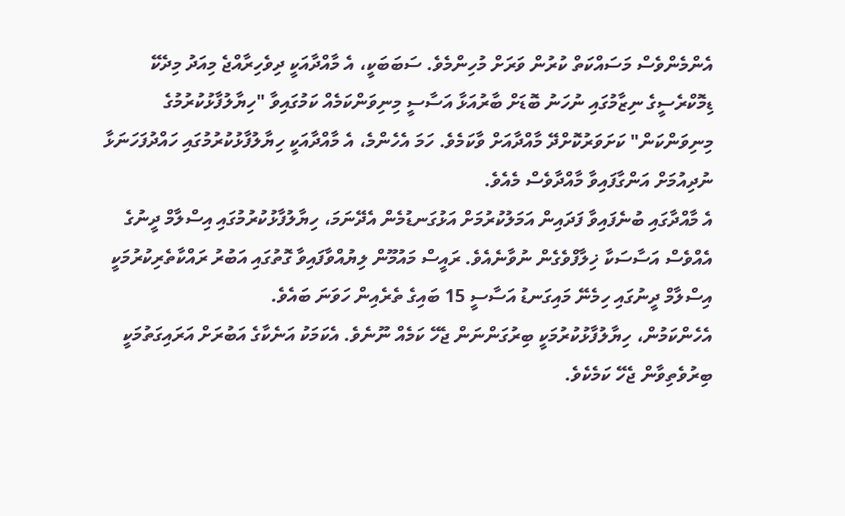އެންމެންވެސް މަސައްކަތް ކުރުން ވަރަށް މުހިންމެވެ. ސަބަބަކީ، އެ މާއްދާއަކީ ދިވެހިރާއްޖެ މިއަދު މިދެކޭ ޑިމޮކްރެސީގެ ނިޒާމުގައި ނުހަނު ބޮޑަށް ބާރުއަޅާ އަސާސީ މިނިވަންކަމެއް ކަމުގައިވާ "ހިޔާލުފާޅުކުރުމުގެ މިނިވަންކަން" ކަށަވަރުކޮށްދޭ މާއްދާއަށް ވާކަމެވެ. ހަމަ އެހެންމެ، އެ މާއްދާއަކީ ހިޔާލުފާޅުކުރުމުގައި ހައްދުފަހަނަޅާ ނުދިއުމަށް އަންގާފައިވާ މާއްދާވެސް މެއެވެ.
އެ މާއްދާގައި ބުނެފައިވާ ފަދައިން އަމަލުކުރުމަށް އަޅުގަނޑުމެން އެދޭނަމަ، ހިޔާލުފާޅުކުރުމުގައި އިސްލާމް ދީނުގެ އެއްވެސް އަސާސަކާ ޚިލާފްވެގެން ނުވާނެއެވެ. ރައީސް މައުމޫން ލިޔުއްވާފައިވާ ގޮތުގައި އަބުރު ރައްކާތެރިކުރުމަކީ އިސްލާމް ދީނުގައި ހިމެނޭ މައިގަނޑު އަސާސީ 15 ބައިގެ ތެރެއިން ހަވަނަ ބައެވެ.
އެހެންކަމުން، ހިޔާލުފާޅުކުރުމަކީ ބިރުގަންނަން ޖެހޭ ކަމެއް ނޫނެވެ. އެކަމަކު އަނެކާގެ އަބުރަށް އަރައިގަތުމަކީ ބިރުވެތިވާން ޖެހޭ ކަމެކެވެ.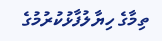ތިމާގެ ހިޔާލުފާޅުކުރުމުގެ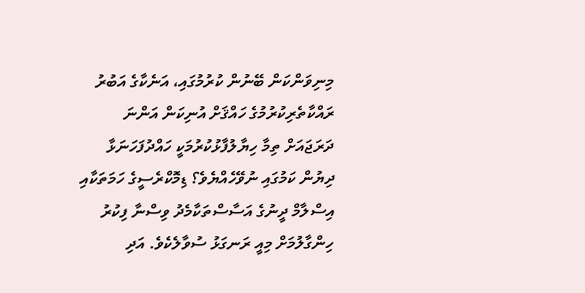މިނިވަންކަން ބޭނުން ކުރުމުގައި، އަނެކާގެ އަބުރު ރައްކާތެރިކުރުމުގެ ހައްޤަށް އުނިކަން އަންނަ ދަރަޖައަށް ތިމާ ހިޔާލުފާޅުކުރުމަކީ ހައްދުފަހަނަޅާ ދިޔުން ކަމުގައި ނުވޭހެއްޔެވެ؟ ޑިމޮކްރެސީގެ ހަމަތަކާއި އިސްލާމް ދީނުގެ އަސާސްތަކާމެދު ވިސްނާ ފިކުރު ހިންގާލުމަށް މިއީ ރަނގަޅު ސުވާލެކެވެ. އަދި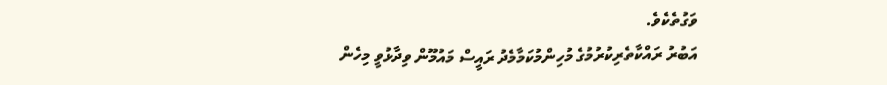ވަގުތެކެވެ.
އަބުރު ރައްކާތެރިކުރުމުގެ މުހިންމުކަމާމެދު ރައީސް މައުމޫން ވިދާޅުވީ މިހެން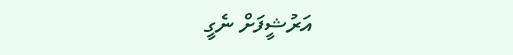އަރުޝީފަށް ނެގީ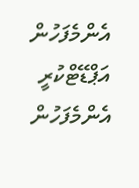އެންމެފަހުން އަޕްޑޭޓްކުރީ
އެންމެފަހުން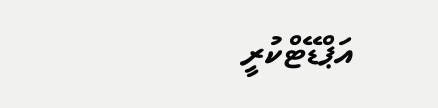އަޕްޑޭޓްކުރީ